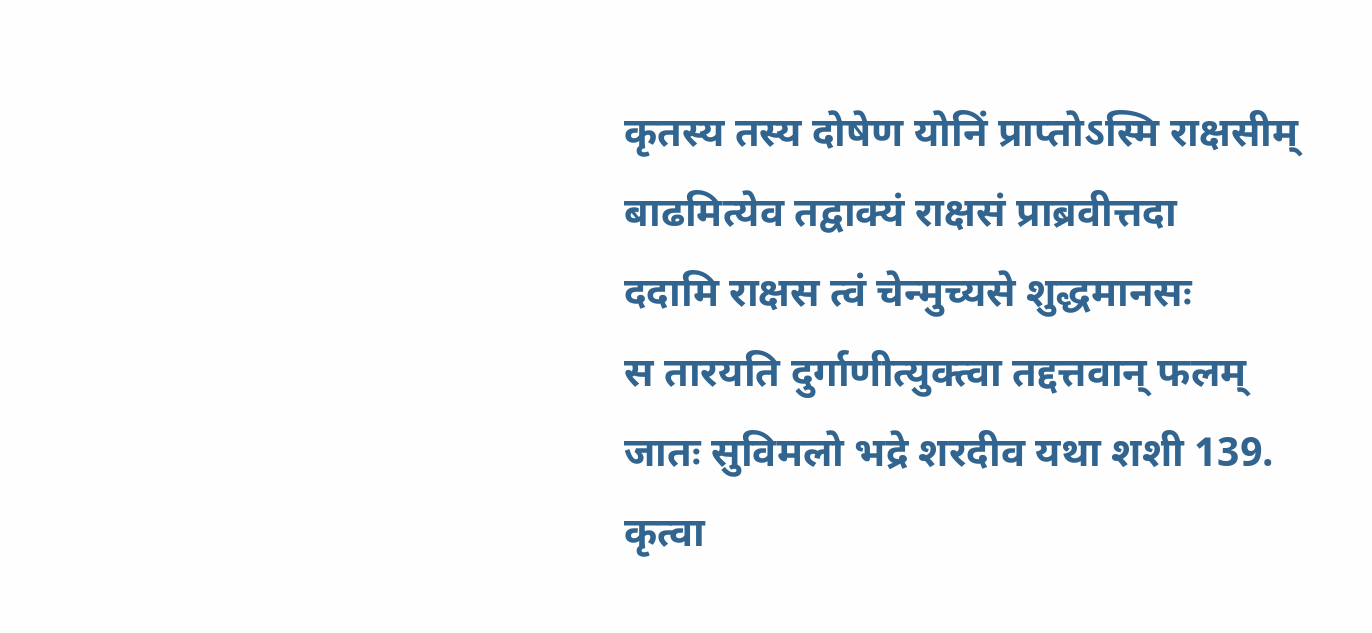कृतस्य तस्य दोषेण योनिं प्राप्तोऽस्मि राक्षसीम्
बाढमित्येव तद्वाक्यं राक्षसं प्राब्रवीत्तदा
ददामि राक्षस त्वं चेन्मुच्यसे शुद्धमानसः
स तारयति दुर्गाणीत्युक्त्वा तद्दत्तवान् फलम्
जातः सुविमलो भद्रे शरदीव यथा शशी 139.
कृत्वा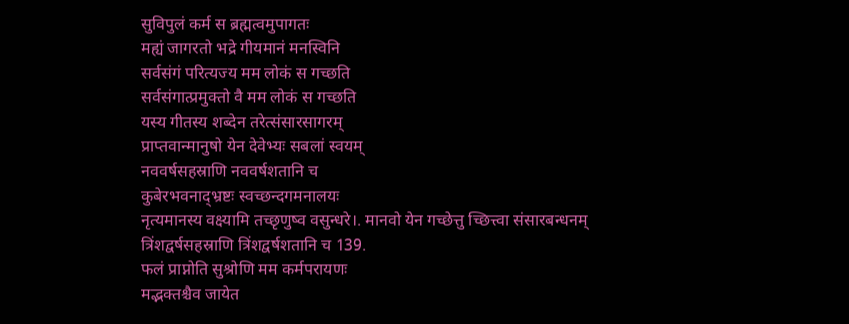सुविपुलं कर्म स ब्रह्मत्वमुपागतः
मह्यं जागरतो भद्रे गीयमानं मनस्विनि
सर्वसंगं परित्यज्य मम लोकं स गच्छति
सर्वसंगात्प्रमुक्तो वै मम लोकं स गच्छति
यस्य गीतस्य शब्देन तरेत्संसारसागरम्
प्राप्तवान्मानुषो येन देवेभ्यः सबलां स्वयम्
नववर्षसहस्राणि नववर्षशतानि च
कुबेरभवनाद्भ्रष्टः स्वच्छन्दगमनालयः
नृत्यमानस्य वक्ष्यामि तच्छृणुष्व वसुन्धरे।. मानवो येन गच्छेत्तु च्छित्त्वा संसारबन्धनम्
त्रिंशद्वर्षसहस्राणि त्रिंशद्वर्षशतानि च 139.
फलं प्राप्नोति सुश्रोणि मम कर्मपरायणः
मद्भक्तश्चैव जायेत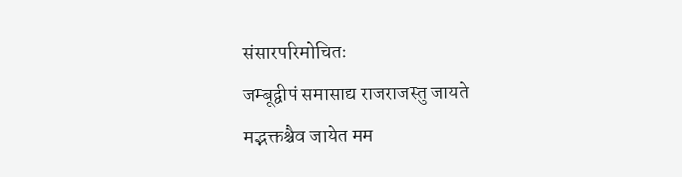संसारपरिमोचितः
जम्बूद्वीपं समासाद्य राजराजस्तु जायते
मद्भक्तश्चैव जायेत मम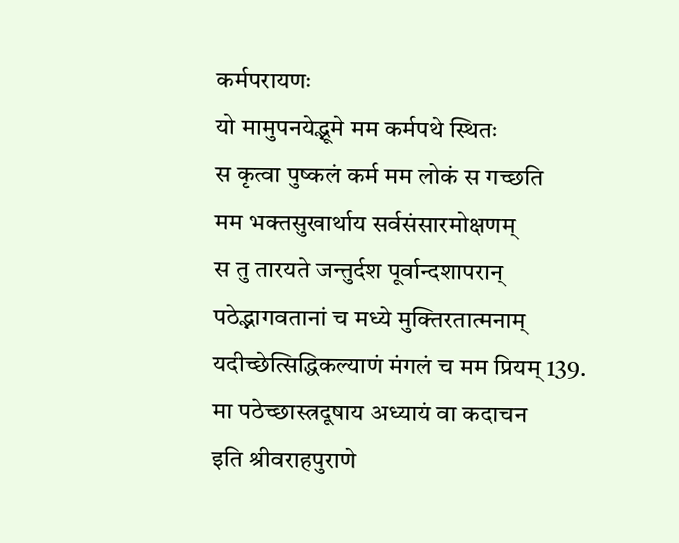कर्मपरायणः
यो मामुपनयेद्भूमे मम कर्मपथे स्थितः
स कृत्वा पुष्कलं कर्म मम लोकं स गच्छति
मम भक्तसुखार्थाय सर्वसंसारमोक्षणम्
स तु तारयते जन्तुर्दश पूर्वान्दशापरान्
पठेद्भागवतानां च मध्ये मुक्तिरतात्मनाम्
यदीच्छेत्सिद्धिकल्याणं मंगलं च मम प्रियम् 139.
मा पठेच्छास्त्रदूषाय अध्यायं वा कदाचन
इति श्रीवराहपुराणे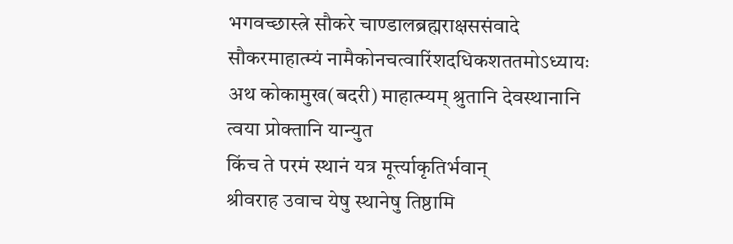भगवच्छास्त्रे सौकरे चाण्डालब्रह्मराक्षससंवादे सौकरमाहात्म्यं नामैकोनचत्वारिंशदधिकशततमोऽध्यायः
अथ कोकामुख(बदरी) माहात्म्यम् श्रुतानि देवस्थानानि त्वया प्रोक्तानि यान्युत
किंच ते परमं स्थानं यत्र मूर्त्त्याकृतिर्भवान्
श्रीवराह उवाच येषु स्थानेषु तिष्ठामि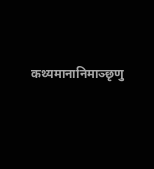कथ्यमानानिमाञ्छृणु